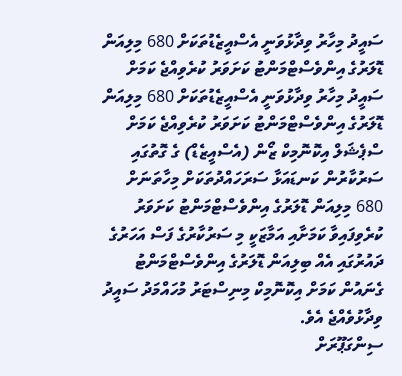ސައީދު މިހާރު ވިދާޅުވަނީ އެސްއީޒެޑުތަކަށް 680 މިލިއަން ޑޮލަރުގެ އިންވެސްޓްމަންޓު ކަށަވަރު ކުރެވިއްޖެ ކަމަށް ސައީދު މިހާރު ވިދާޅުވަނީ އެސްއީޒެޑުތަކަށް 680 މިލިއަން ޑޮލަރުގެ އިންވެސްޓްމަންޓު ކަށަވަރު ކުރެވިއްޖެ ކަމަށް
ސްޕެޝަލް އިކޮނޮމިކް ޒޯން (އެސްއީޒެޑް) ގެ ގޮތުގައި ސަރުކާރުން ކަނޑައަޅާ ސަރަހައްދުތަކަށް މިހާތަނަށް 680 މިލިއަން ޑޮލަރުގެ އިންވެސްޓްމަންޓު ކަށަވަރު ކުރެވިފައިވާ ކަމަށާއި އަމާޒަކީ މި ސަރުކާރުގެ ފަސް އަހަރުގެ ދައުރުގައި އެއް ބިލިއަން ޑޮލަރުގެ އިންވެސްޓްމަންޓު ގެނައުން ކަމަށް އިކޮނޮމިކް މިނިސްޓަރު މުހައްމަދު ސައީދު ވިދާޅުވެއްޖެ އެވެ.
ސިންގަޕޫރަށް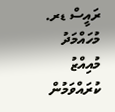ރައީސް ޑރ. މުހައްމަދު މުއިއްޒު ކުރައްވަމުން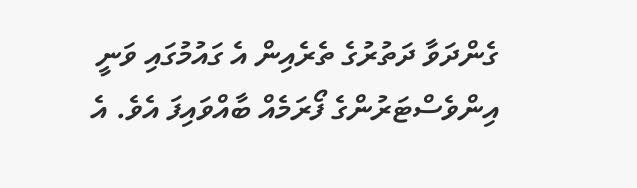ގެންދަވާ ދަތުރުގެ ތެރެއިން އެ ގައުމުގައި ވަނީ އިންވެސްޓަރުންގެ ފޯރަމެއް ބާއްވައިފަ އެވެ. އެ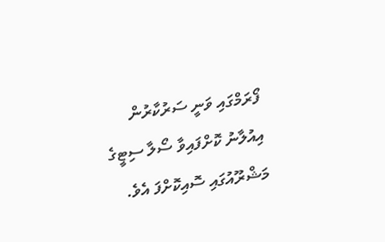ފޯރަމްގައި ވަނީ ސަރުކާރުން އިއުލާނު ކޮށްފައިވާ ސޯލާ ސިޓީގެ މަޝްރޫއުގައި ސޮއިކޮށްފަ އެވެ.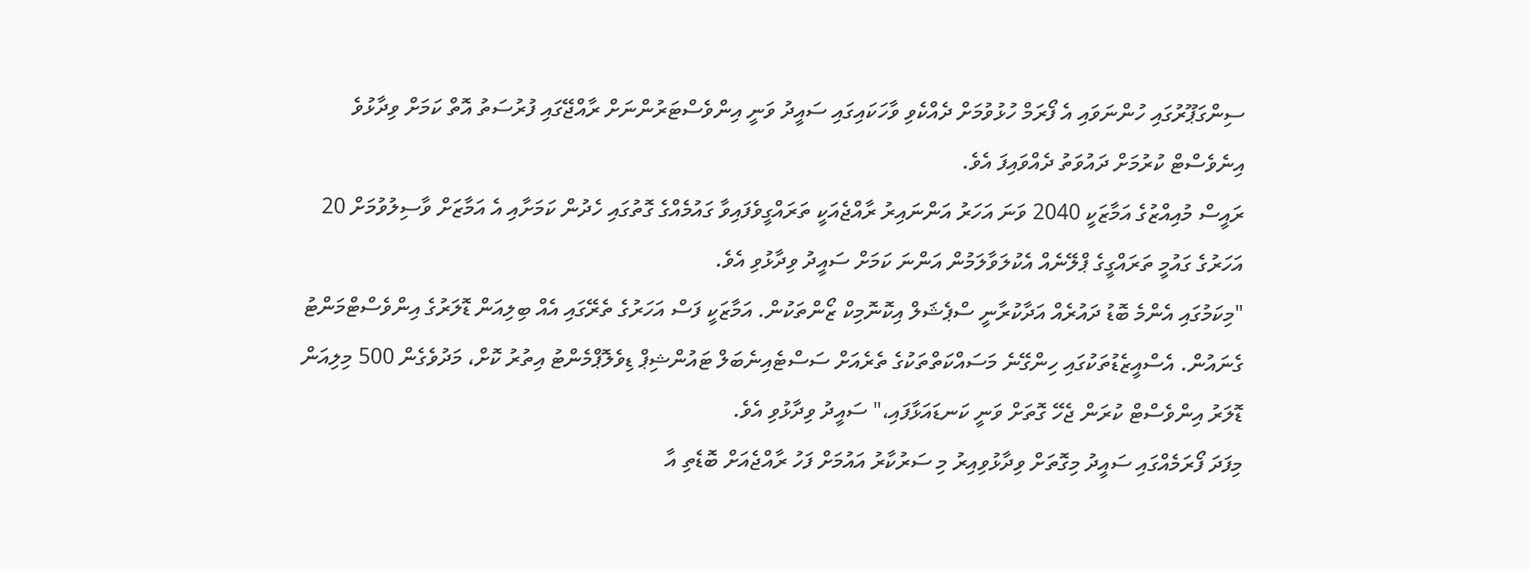ސިންގަޕޫރުގައި ހުންނަވައި އެ ފޯރަމް ހުޅުވުމަށް ދެއްކެވި ވާހަކައިގައި ސައީދު ވަނީ އިންވެސްޓަރުންނަށް ރާއްޖޭގައި ފުރުސަތު އޮތް ކަމަށް ވިދާޅުވެ އިނެވެސްޓް ކުރުމަށް ދައުވަތު ދެއްވައިފަ އެވެ.
ރައީސް މުއިއްޒުގެ އަމާޒަކީ 2040 ވަނަ އަހަރު އަންނައިރު ރާއްޖެއަކީ ތަރައްގީވެފައިވާ ގައުމެއްގެ ގޮތުގައި ހެދުން ކަމަށާއި އެ އަމާޒަށް ވާސިލުވުމަށް 20 އަހަރުގެ ގައުމީ ތަރައްގީގެ ޕްލޭނެއް އެކުލަވާލަމުން އަންނަ ކަމަށް ސައީދު ވިދާޅުވި އެވެ.
"މިކަމުގައި އެންމެ ބޮޑު ދައުރެއް އަދާކުރާނީ ސްޕެޝަލް އިކޮނޮމިކް ޒޯންތަކުން. އަމާޒަކީ ފަސް އަހަރުގެ ތެރޭގައި އެއް ބިލިއަން ޑޮލަރުގެ އިންވެސްޓްމަންޓު ގެނައުން. އެސްއީޒެޑުތަކުގައި ހިންގޭނެ މަސައްކަތްތަކުގެ ތެރެއަށް ސަސްޓެއިނެބަލް ޓައުންޝިޕް ޑިވެލޮޕްމެންޓު އިތުރު ކޮށް، މަދުވެގެން 500 މިލިއަން ޑޮލަރު އިންވެސްޓް ކުރަން ޖެހޭ ގޮތަށް ވަނީ ކަނޑައަޅާފައި،" ސައީދު ވިދާޅުވި އެވެ.
މިފަދަ ފޯރަމެއްގައި ސައީދު މިގޮތަށް ވިދާޅުވިއިރު މި ސަރުކާރު އައުމަށް ފަހު ރާއްޖެއަށް ބޮޑެތި އާ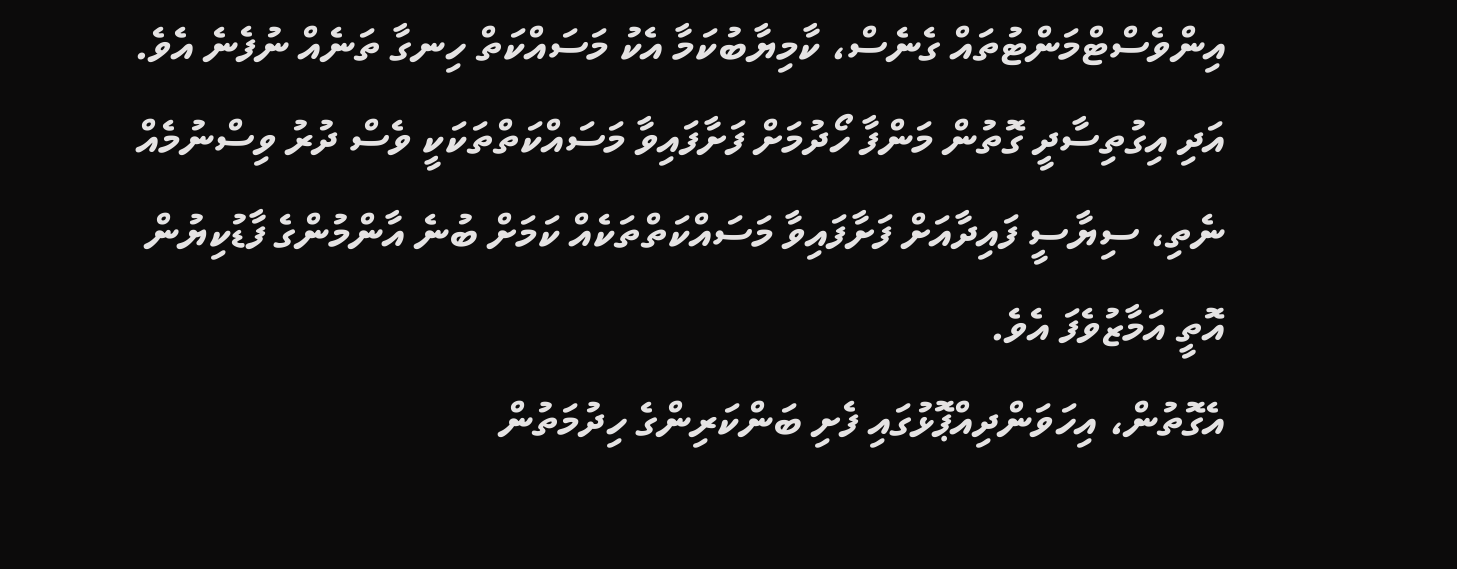އިންވެސްޓްމަންޓުތައް ގެނެސް، ކާމިޔާބުކަމާ އެކު މަސައްކަތް ހިނގާ ތަނެއް ނުފެނެ އެވެ. އަދި އިގުތިސާދީ ގޮތުން މަންފާ ހޯދުމަށް ފަށާފައިވާ މަސައްކަތްތަކަކީ ވެސް ދުރު ވިސްނުމެއް ނެތި، ސިޔާސީ ފައިދާއަށް ފަށާފައިވާ މަސައްކަތްތަކެއް ކަމަށް ބުނެ އާންމުންގެ ފާޑުކިޔުން އޮތީ އަމާޒުވެފަ އެވެ.
އެގޮތުން، އިހަވަންދިއްޕޮޅުގައި ފެށި ބަންކަރިންގެ ހިދުމަތުން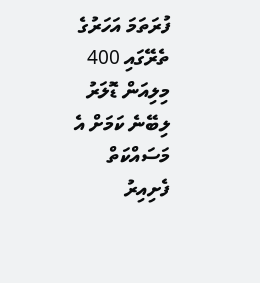ފުރަތަމަ އަހަރުގެ ތެރޭގައި 400 މިލިއަން ޑޮލަރު ލިބޭނެ ކަމަށް އެ މަސައްކަތް ފެށިއިރު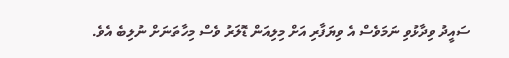ސައީދު ވިދާޅުވި ނަމަވެސް އެ ވިޔަފާރި އަށް މިލިއަން ޑޮލަރު ވެސް މިހާތަނަށް ނުލިބެ އެވެ.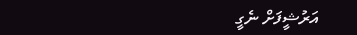އަރުޝީފަށް ނެގީ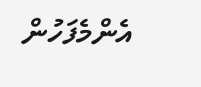އެންމެފަހުން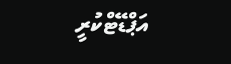އަޕްޑޭޓްކުރީ